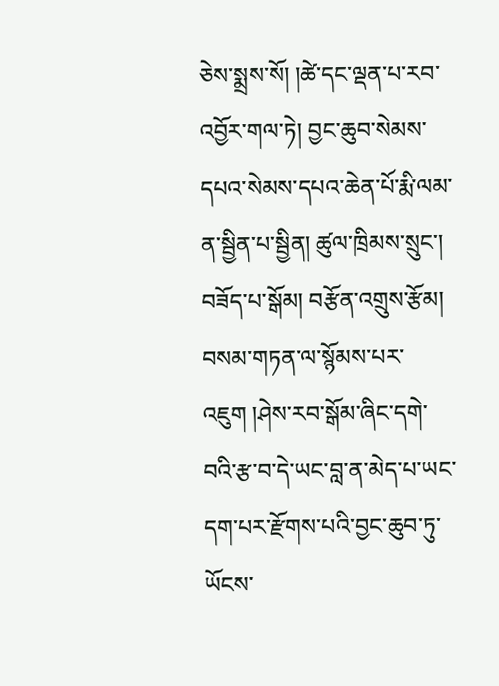ཅེས་སྨྲས་སོ། །ཚེ་དང་ལྡན་པ་རབ་འབྱོར་གལ་ཏེ། བྱང་ཆུབ་སེམས་དཔའ་སེམས་དཔའ་ཆེན་པོ་རྨི་ལམ་ན་སྦྱིན་པ་སྦྱིན། ཚུལ་ཁྲིམས་སྲུང་། བཟོད་པ་སྒོམ། བརྩོན་འགྲུས་རྩོམ། བསམ་གཏན་ལ་སྙོམས་པར་འཇུག །ཤེས་རབ་སྒོམ་ཞིང་དགེ་བའི་རྩ་བ་དེ་ཡང་བླ་ན་མེད་པ་ཡང་དག་པར་རྫོགས་པའི་བྱང་ཆུབ་ཏུ་ཡོངས་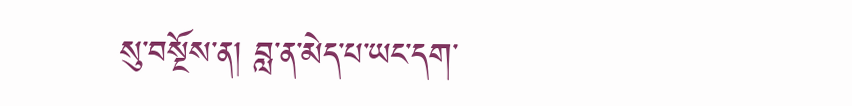སུ་བསྔོས་ན། བླ་ན་མེད་པ་ཡང་དག་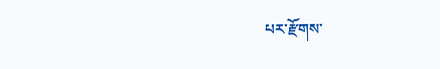པར་རྫོགས་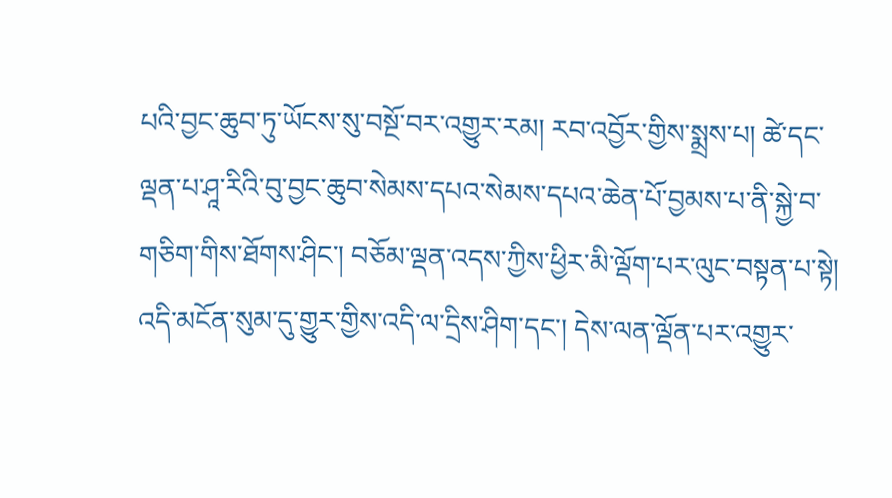པའི་བྱང་ཆུབ་ཏུ་ཡོངས་སུ་བསྔོ་བར་འགྱུར་རམ། རབ་འབྱོར་གྱིས་སྨྲས་པ། ཚེ་དང་ལྡན་པ་ཤཱ་རིའི་བུ་བྱང་ཆུབ་སེམས་དཔའ་སེམས་དཔའ་ཆེན་པོ་བྱམས་པ་ནི་སྐྱེ་བ་གཅིག་གིས་ཐོགས་ཤིང་། བཅོམ་ལྡན་འདས་ཀྱིས་ཕྱིར་མི་ལྡོག་པར་ལུང་བསྟན་པ་སྟེ། འདི་མངོན་སུམ་དུ་གྱུར་གྱིས་འདི་ལ་དྲིས་ཤིག་དང་། དེས་ལན་ལྡོན་པར་འགྱུར་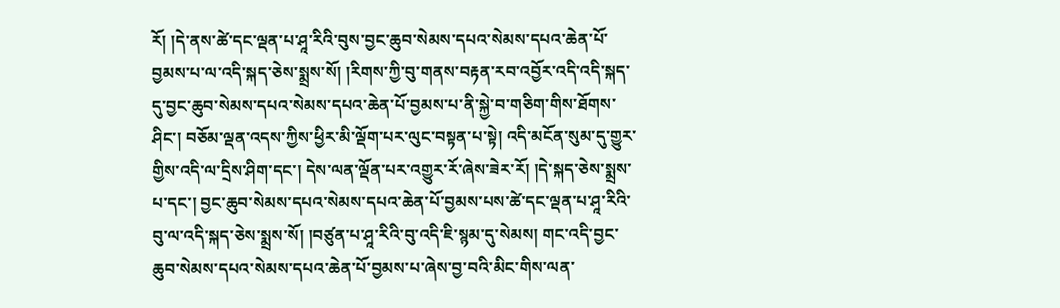རོ། །དེ་ནས་ཚེ་དང་ལྡན་པ་ཤཱ་རིའི་བུས་བྱང་ཆུབ་སེམས་དཔའ་སེམས་དཔའ་ཆེན་པོ་བྱམས་པ་ལ་འདི་སྐད་ཅེས་སྨྲས་སོ། །རིགས་ཀྱི་བུ་གནས་བརྟན་རབ་འབྱོར་འདི་འདི་སྐད་དུ་བྱང་ཆུབ་སེམས་དཔའ་སེམས་དཔའ་ཆེན་པོ་བྱམས་པ་ནི་སྐྱེ་བ་གཅིག་གིས་ཐོགས་ཤིང་། བཅོམ་ལྡན་འདས་ཀྱིས་ཕྱིར་མི་ལྡོག་པར་ལུང་བསྟན་པ་སྟེ། འདི་མངོན་སུམ་དུ་གྱུར་གྱིས་འདི་ལ་དྲིས་ཤིག་དང་། དེས་ལན་ལྡོན་པར་འགྱུར་རོ་ཞེས་ཟེར་རོ། །དེ་སྐད་ཅེས་སྨྲས་པ་དང་། བྱང་ཆུབ་སེམས་དཔའ་སེམས་དཔའ་ཆེན་པོ་བྱམས་པས་ཚེ་དང་ལྡན་པ་ཤཱ་རིའི་བུ་ལ་འདི་སྐད་ཅེས་སྨྲས་སོ། །བཙུན་པ་ཤཱ་རིའི་བུ་འདི་ཇི་སྙམ་དུ་སེམས། གང་འདི་བྱང་ཆུབ་སེམས་དཔའ་སེམས་དཔའ་ཆེན་པོ་བྱམས་པ་ཞེས་བྱ་བའི་མིང་གིས་ལན་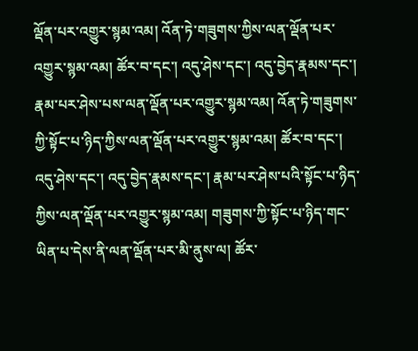ལྡོན་པར་འགྱུར་སྙམ་འམ། འོན་ཏེ་གཟུགས་ཀྱིས་ལན་ལྡོན་པར་འགྱུར་སྙམ་འམ། ཚོར་བ་དང་། འདུ་ཤེས་དང་། འདུ་བྱེད་རྣམས་དང་། རྣམ་པར་ཤེས་པས་ལན་ལྡོན་པར་འགྱུར་སྙམ་འམ། འོན་ཏེ་གཟུགས་ཀྱི་སྟོང་པ་ཉིད་ཀྱིས་ལན་ལྡོན་པར་འགྱུར་སྙམ་འམ། ཚོར་བ་དང་། འདུ་ཤེས་དང་། འདུ་བྱེད་རྣམས་དང་། རྣམ་པར་ཤེས་པའི་སྟོང་པ་ཉིད་ཀྱིས་ལན་ལྡོན་པར་འགྱུར་སྙམ་འམ། གཟུགས་ཀྱི་སྟོང་པ་ཉིད་གང་ཡིན་པ་དེས་ནི་ལན་ལྡོན་པར་མི་ནུས་ལ། ཚོར་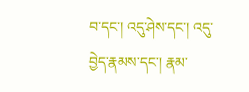བ་དང་། འདུ་ཤེས་དང་། འདུ་བྱེད་རྣམས་དང་། རྣམ་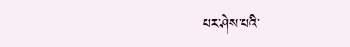པར་ཤེས་པའི་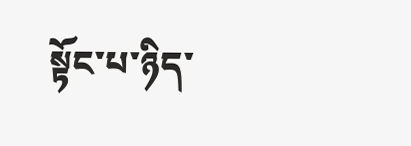སྟོང་པ་ཉིད་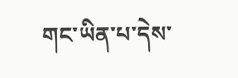གང་ཡིན་པ་དེས་